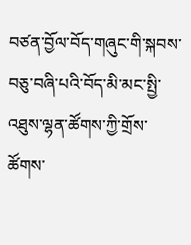བཙན་བྱོལ་བོད་གཞུང་གི་སྐབས་བཅུ་བཞི་པའི་བོད་མི་མང་སྤྱི་འཐུས་ལྷན་ཚོགས་ཀྱི་གྲོས་ཚོགས་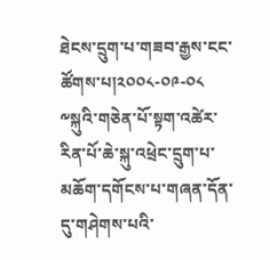ཐེངས་དྲུག་པ་གཟབ་རྒྱས་ངང་ཚོགས་པ།༢༠༠༨-༠༩-༠༨
༸སྐུའི་གཅེན་པོ་སྟག་འཚེར་རིན་པོ་ཆེ་སྐུ་འཕྲེང་དྲུག་པ་མཆོག་དགོངས་པ་གཞན་དོན་དུ་གཤེགས་པའི་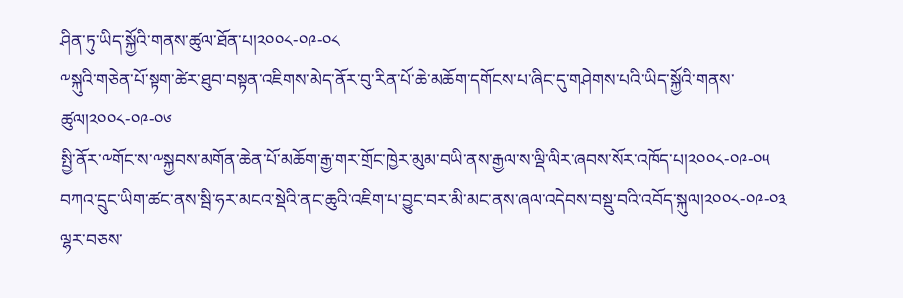ཤིན་ཏུ་ཡིད་སྐྱོའི་གནས་ཚུལ་ཐོན་པ།༢༠༠༨-༠༩-༠༨
༸སྐུའི་གཅེན་པོ་སྟག་ཚེར་ཐུབ་བསྟན་འཇིགས་མེད་ནོར་བུ་རིན་པོ་ཆེ་མཆོག་དགོངས་པ་ཞིང་དུ་གཤེགས་པའི་ཡིད་སྐྱོའི་གནས་ཚུལ།༢༠༠༨-༠༩-༠༦
སྤྱི་ནོར་༸གོང་ས་༸སྐྱབས་མགོན་ཆེན་པོ་མཆོག་རྒྱ་གར་གྲོང་ཁྱེར་མུམ་བཡི་ནས་རྒྱལ་ས་ལྡི་ལིར་ཞབས་སོར་འཁོད་པ།༢༠༠༨-༠༩-༠༥
བཀའ་དྲུང་ཡིག་ཚང་ནས་སྦི་ཧར་མངའ་སྡེའི་ནང་ཆུའི་འཇིག་པ་བྱུང་བར་མི་མང་ནས་ཞལ་འདེབས་བསྡུ་བའི་འབོད་སྐུལ།༢༠༠༨-༠༩-༠༣
ལྷར་བཅས་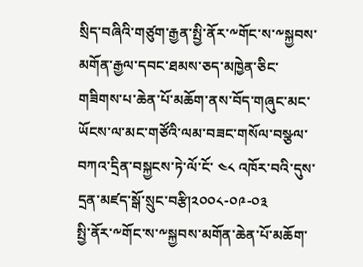སྲིད་བཞིའི་གཙུག་རྒྱན་སྤྱི་ནོར་༸གོང་ས་༸སྐྱབས་མགོན་རྒྱལ་དབང་ཐམས་ཅད་མཁྱེན་ཅིང་གཟིགས་པ་ཆེན་པོ་མཆོག་ནས་བོད་གཞུང་མང་ཡོངས་ལ་མང་གཙོའི་ལམ་བཟང་གསོལ་བསྩལ་བཀའ་དྲིན་བསྐྱངས་ཏེ་ལོ་ངོ་ ༤༨ འཁོར་བའི་དུས་དྲན་མཛད་སྒོ་སྲུང་བརྩི།༢༠༠༨-༠༩-༠༣
སྤྱི་ནོར་༸གོང་ས་༸སྐྱབས་མགོན་ཆེན་པོ་མཆོག་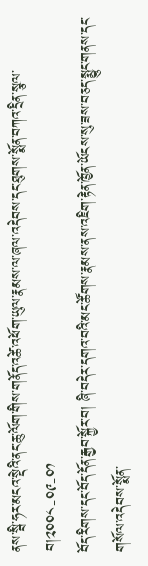ནས་སྦི་ཧར་མངའ་སྡེའི་ནང་ཆུ་ལོག་གིས་གནོད་འཚེ་འཕོག་ཡུལ་རྣམས་ལ་ཞལ་འདེབས་དང་ཐུགས་སྨོན་བཀའ་དྲིན་སྩལ་བ།༢༠༠༨-༠༩-༠༡
བོད་རིགས་དང་བོད་དོན་རྒྱབ་སྐྱོར་བ། ཞི་བདེར་དགའ་བའི་མང་ཚོགས་རྣམས་ནས་འཇིག་རྟེན་ཁྱོན་ཡོངས་སུ་ཟས་བཅད་སྨྱུང་གནས་དང་གསོལ་འདེབས་སྨོན་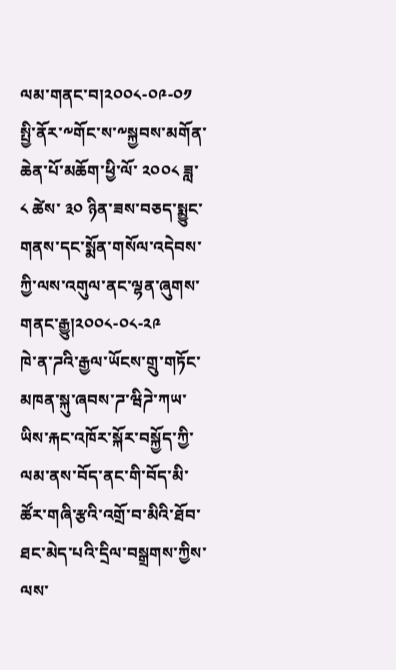ལམ་གནང་བ།༢༠༠༨-༠༩-༠༡
སྤྱི་ནོར་༸གོང་ས་༸སྐྱབས་མགོན་ཆེན་པོ་མཆོག་ཕྱི་ལོ་ ༢༠༠༨ ཟླ་ ༨ ཚེས་ ༣༠ ཉིན་ཟས་བཅད་སྨྱུང་གནས་དང་སྨོན་གསོལ་འདེབས་ཀྱི་ལས་འགུལ་ནང་ལྷན་ཞུགས་གནང་རྒྱུ།༢༠༠༨-༠༨-༢༩
ཁེ་ན་ཌའི་རྒྱལ་ཡོངས་གྲུ་གཏོང་མཁན་སྐུ་ཞབས་ཌ་ཝིཌེ་ཀཡ་ཡིས་རྐང་འཁོར་སྐོར་བསྐྱོད་ཀྱི་ལམ་ནས་བོད་ནང་གི་བོད་མི་ཚོར་གཞི་རྩའི་འགྲོ་བ་མིའི་ཐོབ་ཐང་མེད་པའི་དྲིལ་བསྒྲགས་ཀྱིས་ལས་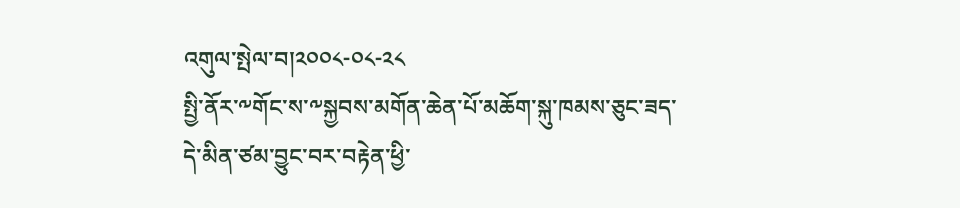འགུལ་སྤེལ་བ།༢༠༠༨-༠༨-༢༨
སྤྱི་ནོར་༸གོང་ས་༸སྐྱབས་མགོན་ཆེན་པོ་མཆོག་སྐུ་ཁམས་ཅུང་ཟད་དེ་མིན་ཙམ་བྱུང་བར་བརྟེན་ཕྱི་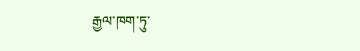རྒྱལ་ཁག་ཏུ་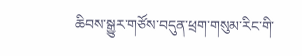ཆིབས་སྒྱུར་གཙོས་བདུན་ཕྲག་གསུམ་རིང་གི་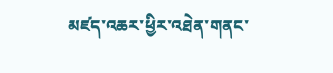མཛད་འཆར་ཕྱིར་འཐེན་གནང་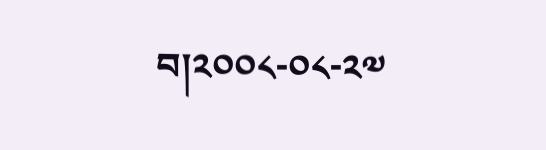བ།༢༠༠༨-༠༨-༢༧